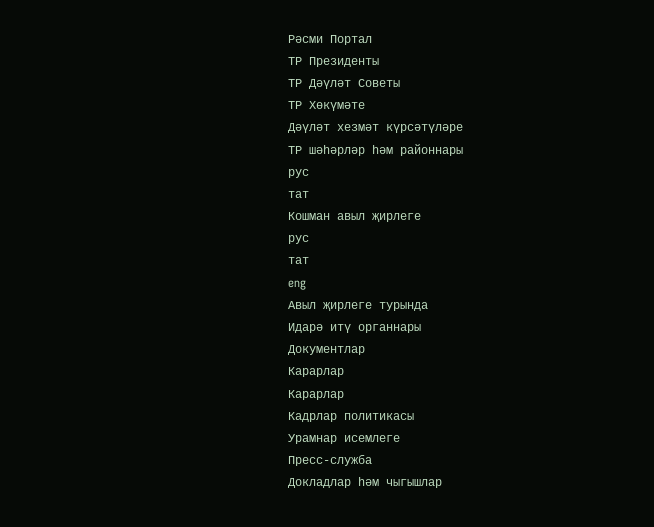Рәсми Портал
ТР Президенты
ТР Дәүләт Советы
ТР Хөкүмәте
Дәүләт хезмәт күрсәтүләре
ТР шәһәрләр һәм районнары
рус
тат
Кошман авыл җирлеге
рус
тат
eng
Авыл җирлеге турында
Идарә итү органнары
Документлар
Карарлар
Карарлар
Кадрлар политикасы
Урамнар исемлеге
Пресс-служба
Докладлар һәм чыгышлар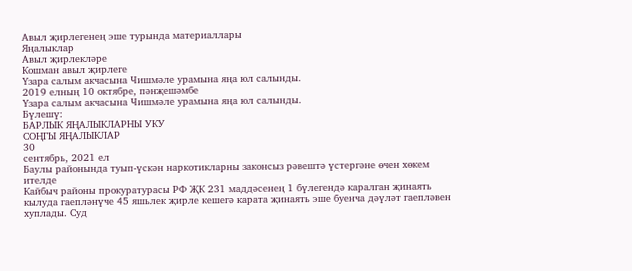Авыл җирлегенең эше турында материаллары
Яңалыклар
Авыл җирлекләре
Кошман авыл җирлеге
Үзара салым акчасына Чишмәле урамына яңа юл салынды.
2019 елның 10 октябре, пәнҗешәмбе
Үзара салым акчасына Чишмәле урамына яңа юл салынды.
Бүлешү:
БАРЛЫК ЯҢАЛЫКЛАРНЫ УКУ
СОҢГЫ ЯҢАЛЫКЛАР
30
сентябрь, 2021 ел
Баулы районында туып-үскән наркотикларны законсыз рәвештә үстергәне өчен хөкем ителде
Кайбыч районы прокуратурасы РФ ҖК 231 маддәсенең 1 бүлегендә каралган җинаять кылуда гаепләнүче 45 яшьлек җирле кешегә карата җинаять эше буенча дәүләт гаепләвен хуплады. Суд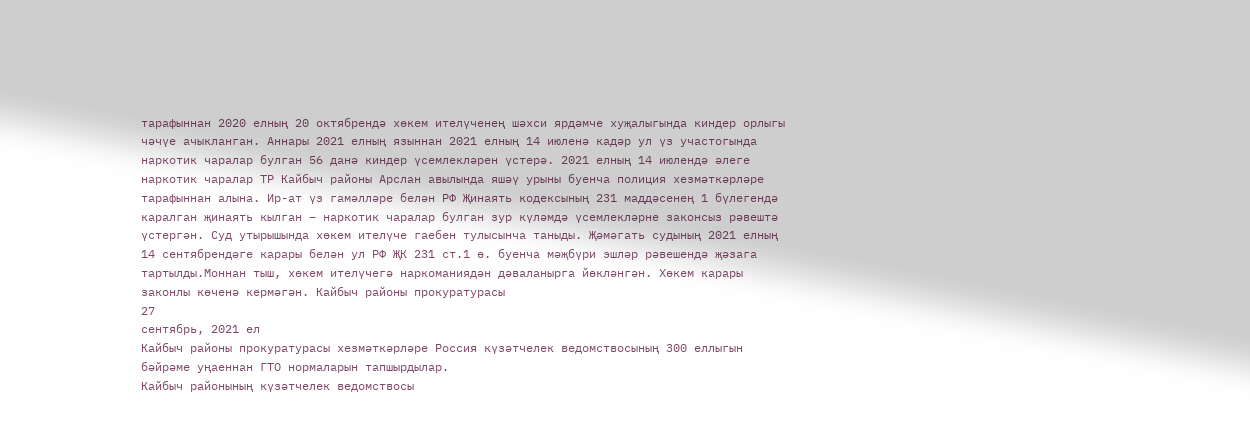тарафыннан 2020 елның 20 октябрендә хөкем ителүченең шәхси ярдәмче хуҗалыгында киндер орлыгы чәчүе ачыкланган. Аннары 2021 елның языннан 2021 елның 14 июленә кадәр ул үз участогында наркотик чаралар булган 56 данә киндер үсемлекләрен үстерә. 2021 елның 14 июлендә әлеге наркотик чаралар ТР Кайбыч районы Арслан авылында яшәү урыны буенча полиция хезмәткәрләре тарафыннан алына. Ир-ат үз гамәлләре белән РФ Җинаять кодексының 231 маддәсенең 1 бүлегендә каралган җинаять кылган – наркотик чаралар булган зур күләмдә үсемлекләрне законсыз рәвештә үстергән. Суд утырышында хөкем ителүче гаебен тулысынча таныды. Җәмәгать судының 2021 елның 14 сентябрендәге карары белән ул РФ ҖК 231 ст.1 ө. буенча мәҗбүри эшләр рәвешендә җәзага тартылды.Моннан тыш, хөкем ителүчегә наркоманиядән дәваланырга йөкләнгән. Хөкем карары законлы көченә кермәгән. Кайбыч районы прокуратурасы
27
сентябрь, 2021 ел
Кайбыч районы прокуратурасы хезмәткәрләре Россия күзәтчелек ведомствосының 300 еллыгын бәйрәме уңаеннан ГТО нормаларын тапшырдылар.
Кайбыч районының күзәтчелек ведомствосы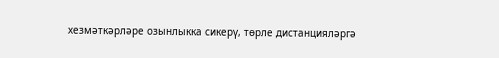хезмәткәрләре озынлыкка сикерү, төрле дистанцияләргә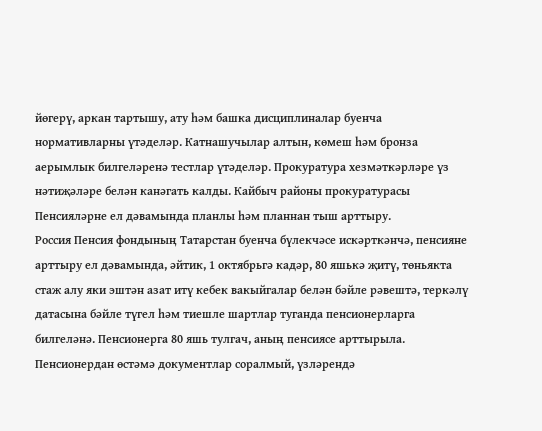йөгерү, аркан тартышу, ату һәм башка дисциплиналар буенча нормативларны үтәделәр. Катнашучылар алтын, көмеш һәм бронза аерымлык билгеләренә тестлар үтәделәр. Прокуратура хезмәткәрләре үз нәтиҗәләре белән канәгать калды. Кайбыч районы прокуратурасы
Пенсияләрне ел дәвамында планлы һәм планнан тыш арттыру.
Россия Пенсия фондының Татарстан буенча бүлекчәсе искәрткәнчә, пенсияне арттыру ел дәвамында, әйтик, 1 октябрьгә кадәр, 80 яшькә җитү, төньякта стаж алу яки эштән азат итү кебек вакыйгалар белән бәйле рәвештә, теркәлү датасына бәйле түгел һәм тиешле шартлар туганда пенсионерларга билгеләнә. Пенсионерга 80 яшь тулгач, аның пенсиясе арттырыла. Пенсионердан өстәмә документлар соралмый, үзләрендә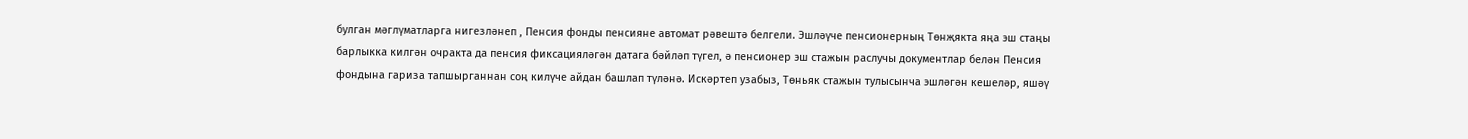булган мәглүматларга нигезләнеп , Пенсия фонды пенсияне автомат рәвештә белгели. Эшләүче пенсионерның Төнҗякта яңа эш стаңы барлыкка килгән очракта да пенсия фиксацияләгән датага бәйләп түгел, ә пенсионер эш стажын раслучы документлар белән Пенсия фондына гариза тапшырганнан соң килүче айдан башлап түләнә. Искәртеп узабыз, Төньяк стажын тулысынча эшләгән кешеләр, яшәү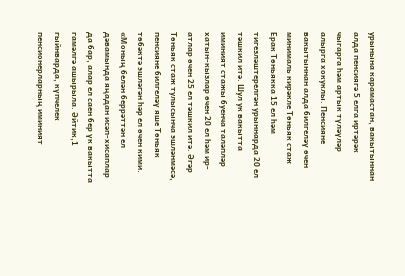урынына карамастан, вакытыннан алда пенсиягә 5 елга иртәрәк чыгарга һәм артык түләүләр алырга хокуклы. Пенсияне вакытыннан алда билгеләү өчен минималь кирәкле Төньяк стаж Ерак Төньякка 15 ел һәм тигезләштерелгән урыннарда 20 ел тәшкил итә. Шул ук вакытта иминият стажы буенча таләпләр хатын-кызлар өчен 20 ел һәм ир-атлар өчен 25 ел тәшкил итә. Әгәр Төньяк стаж тулысынча эшләнмәсә, пенсияне билгеләү яше Төньяк төбәктә эшләгән һәр ел өчен кими. «Моның белән беррәттән ел дәвамында яңадан исәп-хисаплар да бар, алар ел саен бер үк вакытта гамәлгә ашырыла. Әйтик,1 гыйнварда, күпчелек пенсионерларның иминият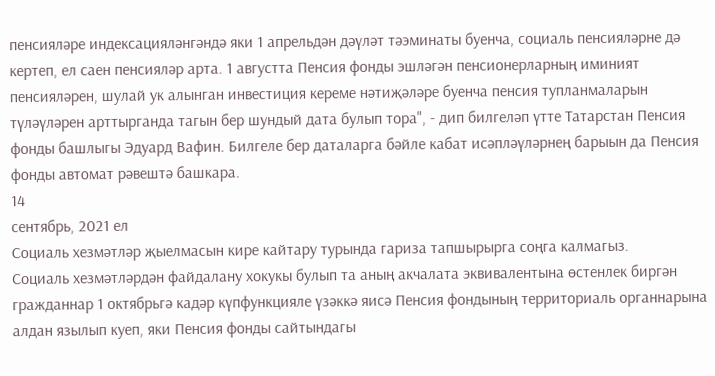пенсияләре индексацияләнгәндә яки 1 апрельдән дәүләт тәэминаты буенча, социаль пенсияләрне дә кертеп, ел саен пенсияләр арта. 1 августта Пенсия фонды эшләгән пенсионерларның иминият пенсияләрен, шулай ук алынган инвестиция кереме нәтиҗәләре буенча пенсия тупланмаларын түләүләрен арттырганда тагын бер шундый дата булып тора", - дип билгеләп үтте Татарстан Пенсия фонды башлыгы Эдуард Вафин. Билгеле бер даталарга бәйле кабат исәпләүләрнең барыын да Пенсия фонды автомат рәвештә башкара.
14
сентябрь, 2021 ел
Социаль хезмәтләр җыелмасын кире кайтару турында гариза тапшырырга соңга калмагыз.
Социаль хезмәтләрдән файдалану хокукы булып та аның акчалата эквивалентына өстенлек биргән гражданнар 1 октябрьгә кадәр күпфункцияле үзәккә яисә Пенсия фондының территориаль органнарына алдан язылып куеп, яки Пенсия фонды сайтындагы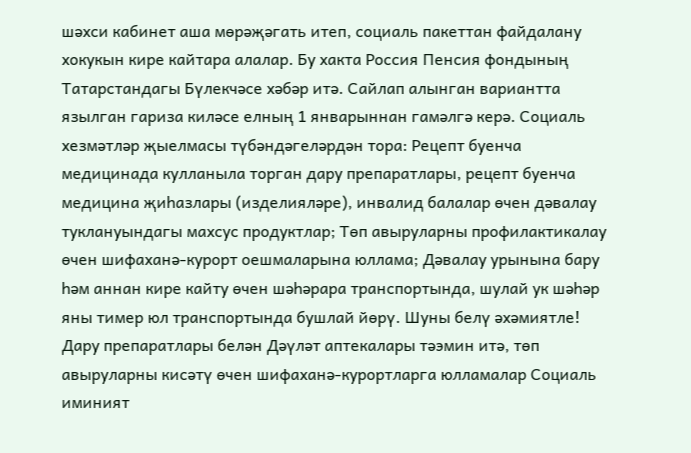шәхси кабинет аша мөрәҗәгать итеп, социаль пакеттан файдалану хокукын кире кайтара алалар. Бу хакта Россия Пенсия фондының Татарстандагы Бүлекчәсе хәбәр итә. Сайлап алынган вариантта язылган гариза киләсе елның 1 январыннан гамәлгә керә. Социаль хезмәтләр җыелмасы түбәндәгеләрдән тора: Рецепт буенча медицинада кулланыла торган дару препаратлары, рецепт буенча медицина җиһазлары (изделияләре), инвалид балалар өчен дәвалау туклануындагы махсус продуктлар; Төп авыруларны профилактикалау өчен шифаханә-курорт оешмаларына юллама; Дәвалау урынына бару һәм аннан кире кайту өчен шәһәрара транспортында, шулай ук шәһәр яны тимер юл транспортында бушлай йөрү. Шуны белү әхәмиятле! Дару препаратлары белән Дәүләт аптекалары тәэмин итә, төп авыруларны кисәтү өчен шифаханә-курортларга юлламалар Социаль иминият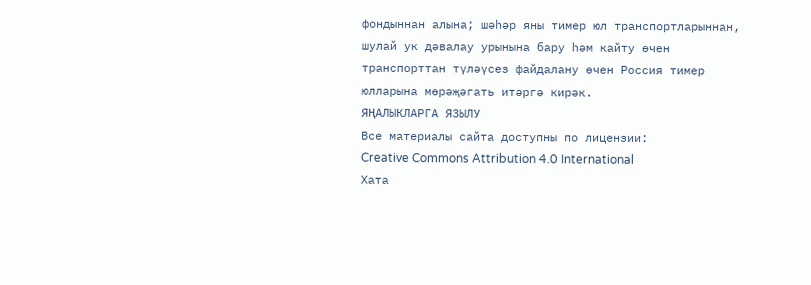фондыннан алына; шәһәр яны тимер юл транспортларыннан, шулай ук дәвалау урынына бару һәм кайту өчен транспорттан түләүсез файдалану өчен Россия тимер юлларына мөрәҗәгать итәргә кирәк.
ЯҢАЛЫКЛАРГА ЯЗЫЛУ
Все материалы сайта доступны по лицензии:
Creative Commons Attribution 4.0 International
Хата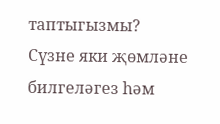таптыгызмы?
Сүзне яки җөмләне билгеләгез һәм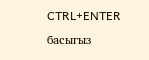CTRL+ENTER басыгыз